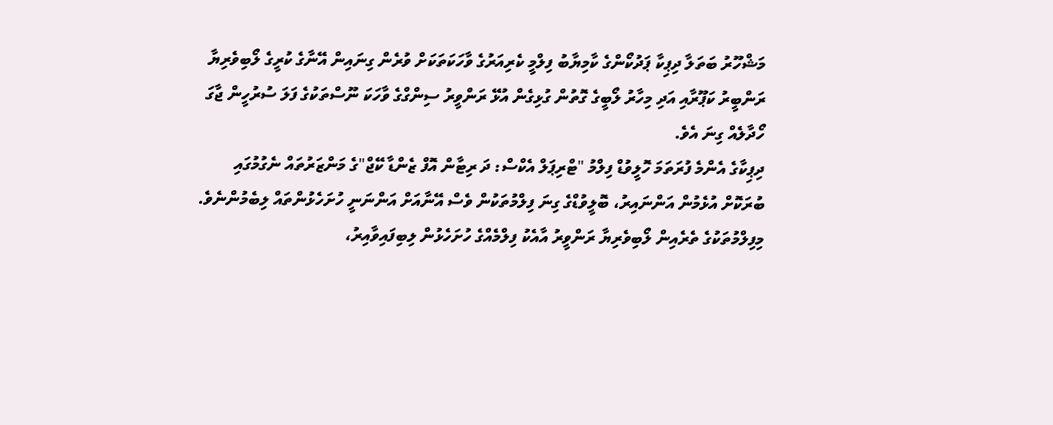މަޝްހޫރު ބަތަލާ ދިޕިކާ ޕަދުކޯންގެ ކާމިޔާބު ފިލްމީ ކެރިއަރުގެ ވާހަކަތަކަށް ވުރެން ގިނައިން އޭނާގެ ކުރީގެ ލޯބިވެރިޔާ ރަންބީރު ކަޕޫރާއި އަދި މިހާރު ލޯބީގެ ގޮތުން ގުޅިގެން އުޅޭ ރަންވީރު ސިންގްގެ ވާހަކަ ނޫސްތަކުގެ ފަލަ ސުރުހީން ޖާގަ ހޯދާލެއް ގިނަ އެވެ.
ދިޕިކާގެ އެންމެ ފުރަތަމަ ހޮލީވުޑް ފިލްމު "ޓްރިޕަލް އެކްސް: ދަ ރިޓާން އޮފް ޒެންޑާ ކޭޖް"ގެ މަންޒަރުތައް ނެގުމުގައި ބުރަކޮށް އުޅެމުން އަންނައިރު، ބޮލީވުޑްގެ ގިނަ ފިލްމުތަކުން ވެސް އޭނާއަށް އަންނަނީ ހުށަހެޅުންތައް ލިބެމުންނެވެ.
މިފިލްމުތަކުގެ ތެރެއިން ލޯބިވެރިޔާ ރަންވީރު އާއެކު ފިލްމެއްގެ ހުށަހެޅުން ލިބިފައިވާއިރު،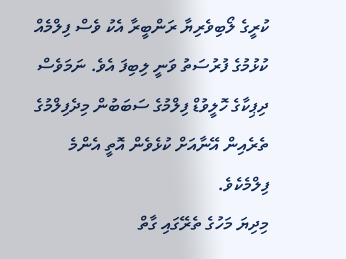ކުރީގެ ލޯބިވެރިޔާ ރަންބީރާ އެކު ވެސް ފިލްމެއް ކުޅުމުގެ ފުރުސަތު ވަނީ ލިބިފަ އެވެ. ނަމަވެސް ދިޕިކާގެ ހޮލީވުޑް ފިލްމުގެ ސަބަބުން މިދެފިލްމުގެ ތެރެއިން އޭނާއަށް ކުޅެވެން އޮތީ އެންމެ ފިލްމެކެވެ.
މިދިޔަ މަހުގެ ތެރޭގައި ގާތް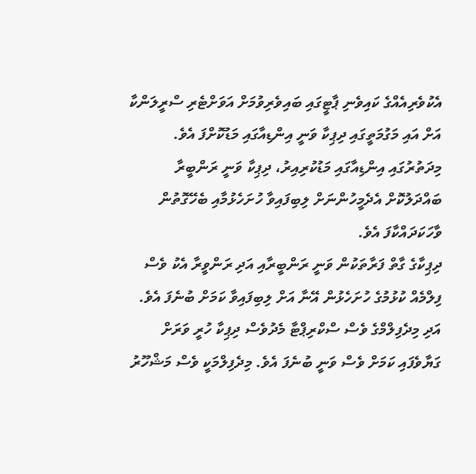އެކުވެރިއެއްގެ ކައިވެނި ޕާޓީގައި ބައިވެރިވުމަށް އަވަށްޓެރި ސްރީލަންކާ އަށް އައި މަގުމަތީގައި ދިޕިކާ ވަނީ އިންޑިއާގައި މަޑުކޮށްފަ އެވެ. މިދަތުރުގައި އިންޑިއާގައި މަޑުކުރިއިރު، ދިޕިކާ ވަނީ ރަންބީރާ ބައްދަލުކޮށް އެދެމީހުންނަށް ލިބިފައިވާ ހުށަހެޅުމާއި ބެހޭގޮތުން ވާހަކަދައްކާފަ އެވެ.
ދިޕިކާގެ ގާތް ފަރާތަކުން ވަނީ ރަންބީރާއި އަދި ރަންވީރާ އެކު ވެސް ފިލްމެއް ކުޅުމުގެ ހުށަހެޅުން އޭނާ އަށް ލިބިފައިވާ ކަމަށް ބުނެފަ އެވެ. އަދި މިދެފިލްމްގެ ވެސް ސްކްރިޕްޓާ މެދުވެސް ދިޕިކާ ހުރީ ވަރަށް ގަޔާވެފައި ކަމަށް ވެސް ވަނީ ބުނެފަ އެވެ. މިދެފިލްމަކީ ވެސް މަޝްހޫރު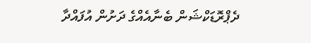ދެޕްރޮޑަކްޝަން ބެނާއެއްގެ ދަށުން އުފައްދާ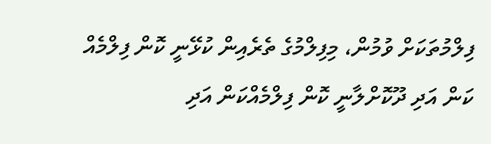ފިލްމުތަކަށް ވުމުން، މިފިލްމުގެ ތެރެއިން ކުޅޭނީ ކޮން ފިލްމެއް ކަން އަދި ދޫކޮށްލާނީ ކޮން ފިލްމެއްކަން އަދި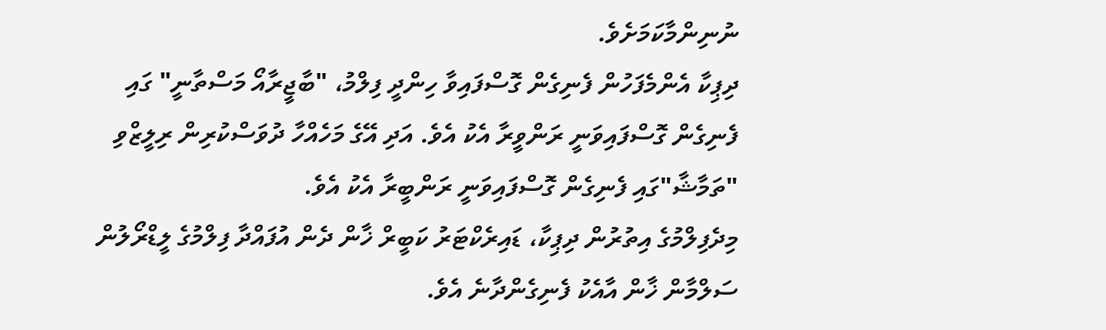ނުނިންމާކަމަށެވެ.
ދިޕިކާ އެންމެފަހުން ފެނިގެން ގޮސްފައިވާ ހިންދީ ފިލްމު، "ބާޖީރާއޯ މަސްތާނީ" ގައި ފެނިގެން ގޮސްފައިވަނީ ރަންވީރާ އެކު އެވެ. އަދި އޭގެ މަހެއްހާ ދުވަސްކުރިން ރިލީޒްވި "ތަމާޝާ"ގައި ފެނިގެން ގޮސްފައިވަނީ ރަންބީރާ އެކު އެވެ.
މިދެފިލްމުގެ އިތުރުން ދިޕިކާ، ޑައިރެކްޓަރު ކަބީރް ޚާން ދެން އުފައްދާ ފިލްމުގެ ލީޑްރޯލުން ސަލްމާން ޚާން އާއެކު ފެނިގެންދާނެ އެވެ.